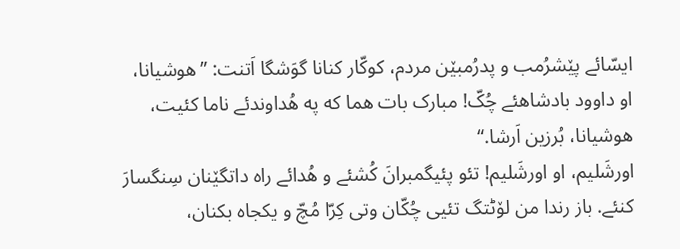ایسّائے پێشرُمب و پدرُمبێن مردم، کوکّار کنانا گوَشگا اَتنت: ”هوشیانا، او داوود بادشاهئے چُکّ! مبارک بات هما که په هُداوندئے ناما کئیت، هوشیانا، بُرزین اَرشا.“
اورشَلیم، او اورشَلیم! تئو پئیگمبرانَ کُشئے و هُدائے راه داتگێنان سِنگسارَ کنئے. باز رندا من لۆٹتگ تئیی چُکّان وتی کِرّا مُچّ و یکجاه بکنان،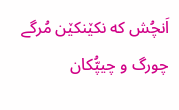اَنچُش که نکێنکێن مُرگے چورگ و چیپُّکان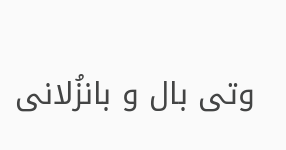وتی بال و بانزُلانی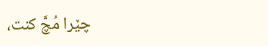چێرا مُچَّ کنت،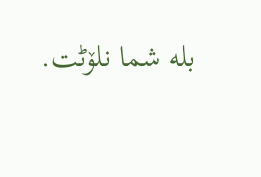بله شما نلۆٹت.